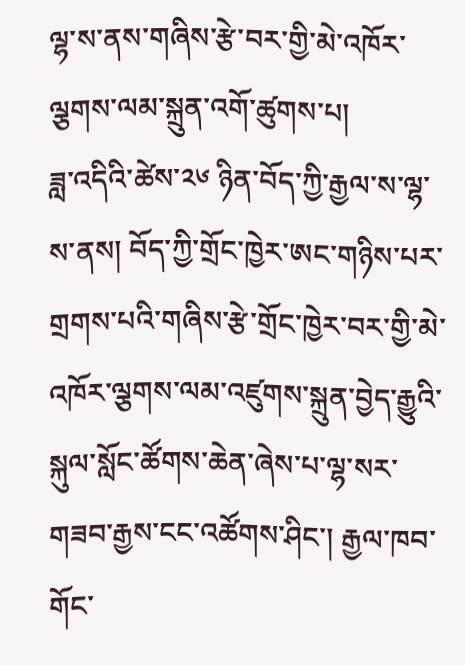ལྷ་ས་ནས་གཞིས་རྩེ་བར་གྱི་མེ་འཁོར་ལྕགས་ལམ་སྐྲུན་འགོ་ཚུགས་པ།
ཟླ་འདིའི་ཚེས་༢༦ ཉིན་བོད་ཀྱི་རྒྱལ་ས་ལྷ་ས་ནས། བོད་ཀྱི་གྲོང་ཁྱེར་ཨང་གཉིས་པར་གྲགས་པའི་གཞིས་རྩེ་གྲོང་ཁྱེར་བར་གྱི་མེ་འཁོར་ལྕགས་ལམ་འཛུགས་སྐྲུན་བྱེད་རྒྱུའི་སྐུལ་སློང་ཚོགས་ཆེན་ཞེས་པ་ལྷ་སར་གཟབ་རྒྱས་ངང་འཚོགས་ཤིང་། རྒྱལ་ཁབ་གོང་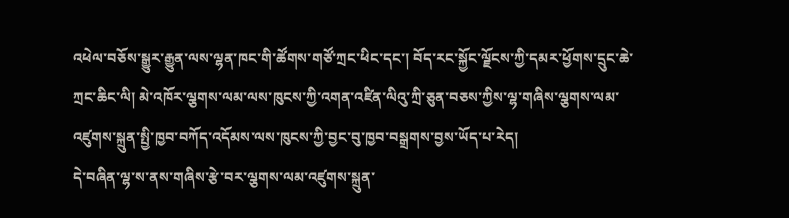འཕེལ་བཅོས་སྒྱུར་རྒྱུན་ལས་ལྷན་ཁང་གི་ཚོགས་གཙོ་ཀྲང་ཕིང་དང་། བོད་རང་སྐྱོང་ལྗོངས་ཀྱི་དམར་ཕྱོགས་དྲུང་ཆེ་ཀྲང་ཆིང་ལི། མེ་འཁོར་ལྕགས་ལམ་ལས་ཁུངས་ཀྱི་འགན་འཛིན་ལིའུ་ཀྲི་ཅུན་བཅས་ཀྱིས་ལྷ་གཞིས་ལྕགས་ལམ་འཛུགས་སྐྲུན་སྤྱི་ཁྱབ་བཀོད་འདོམས་ལས་ཁུངས་ཀྱི་བྱང་བུ་ཁྱབ་བསྒྲགས་བྱས་ཡོད་པ་རེད།
དེ་བཞིན་ལྷ་ས་ནས་གཞིས་རྩེ་བར་ལྕགས་ལམ་འཛུགས་སྐྲུན་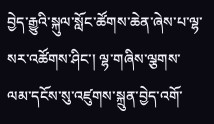བྱེད་རྒྱུའི་སྐུལ་སློང་ཚོགས་ཆེན་ཞེས་པ་ལྷ་སར་འཚོགས་ཤིང་། ལྷ་གཞིས་ལྕགས་ལམ་དངོས་སུ་འཛུགས་སྐྲུན་བྱེད་འགོ་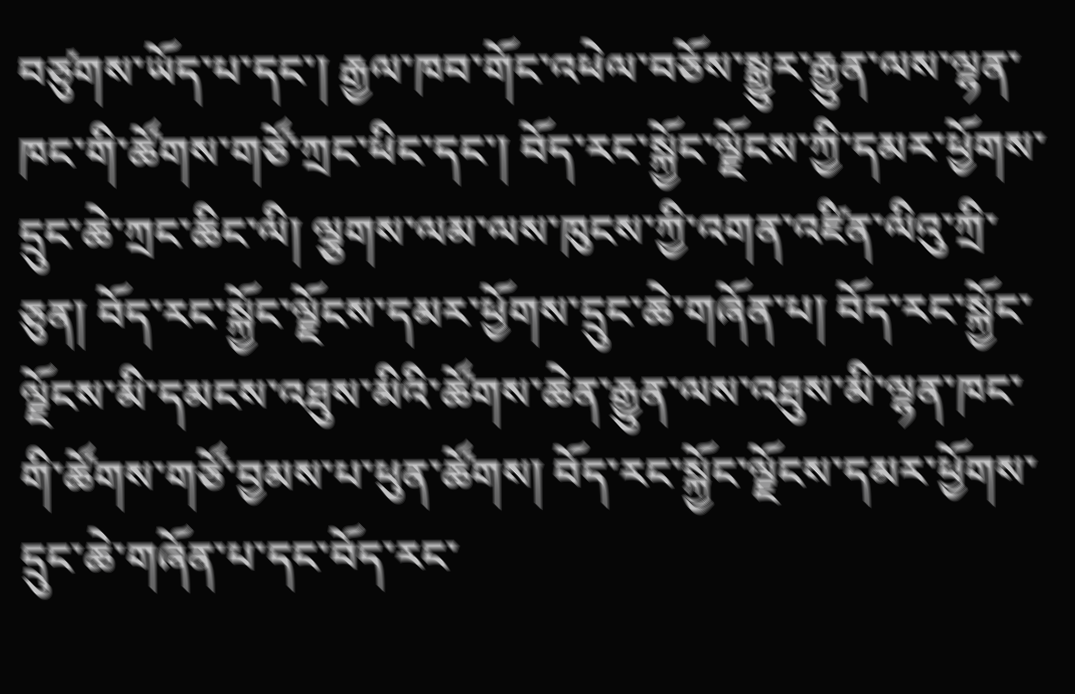བཙུགས་ཡོད་པ་དང་། རྒྱལ་ཁབ་གོང་འཕེལ་བཅོས་སྒྱུར་རྒྱུན་ལས་ལྷན་ཁང་གི་ཚོགས་གཙོ་ཀྲང་ཕིང་དང་། བོད་རང་སྐྱོང་ལྗོངས་ཀྱི་དམར་ཕྱོགས་དྲུང་ཆེ་ཀྲང་ཆིང་ལི། ལྕགས་ལམ་ལས་ཁུངས་ཀྱི་འགན་འཛིན་ལིའུ་ཀྲི་ཅུན། བོད་རང་སྐྱོང་ལྗོངས་དམར་ཕྱོགས་དྲུང་ཆེ་གཞོན་པ། བོད་རང་སྐྱོང་ལྗོངས་མི་དམངས་འཐུས་མིའི་ཚོགས་ཆེན་རྒྱུན་ལས་འཐུས་མི་ལྷན་ཁང་གི་ཚོགས་གཙོ་བྱམས་པ་ཕུན་ཚོགས། བོད་རང་སྐྱོང་ལྗོངས་དམར་ཕྱོགས་དྲུང་ཆེ་གཞོན་པ་དང་བོད་རང་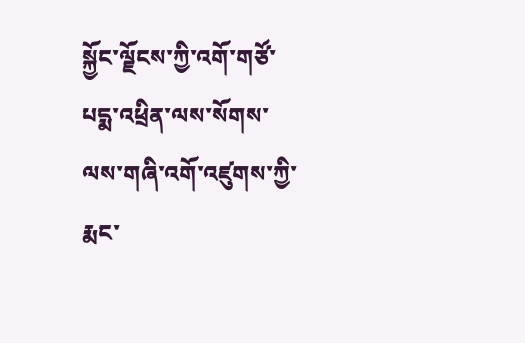སྐྱོང་ལྗོངས་ཀྱི་འགོ་གཙོ་པདྨ་འཕྲིན་ལས་སོགས་ལས་གཞི་འགོ་འཛུགས་ཀྱི་རྨང་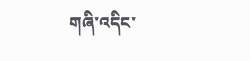གཞི་འདིང་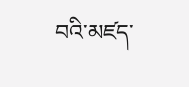བའི་མཛད་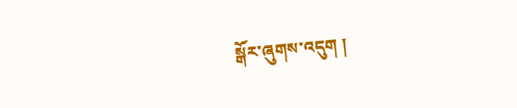སྒོར་ཞུགས་འདུག །